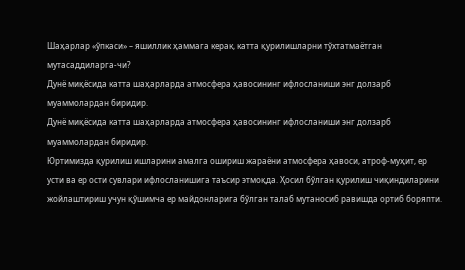Шаҳарлар «ўпкаси» – яшиллик ҳаммага керак, катта қурилишларни тўхтатмаётган мутасаддиларга-чи?
Дунё миқёсида катта шаҳарларда атмосфера ҳавосининг ифлосланиши энг долзарб муаммолардан биридир.
Дунё миқёсида катта шаҳарларда атмосфера ҳавосининг ифлосланиши энг долзарб муаммолардан биридир.
Юртимизда қурилиш ишларини амалга ошириш жараёни атмосфера ҳавоси, атроф-муҳит, ер усти ва ер ости сувлари ифлосланишига таъсир этмоқда. Ҳосил бўлган қурилиш чиқиндиларини жойлаштириш учун қўшимча ер майдонларига бўлган талаб мутаносиб равишда ортиб боряпти.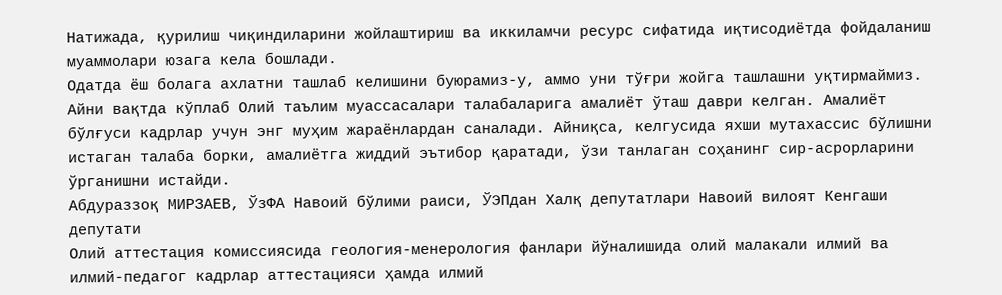Натижада, қурилиш чиқиндиларини жойлаштириш ва иккиламчи ресурс сифатида иқтисодиётда фойдаланиш муаммолари юзага кела бошлади.
Одатда ёш болага ахлатни ташлаб келишини буюрамиз-у, аммо уни тўғри жойга ташлашни уқтирмаймиз.
Айни вақтда кўплаб Олий таълим муассасалари талабаларига амалиёт ўташ даври келган. Амалиёт бўлғуси кадрлар учун энг муҳим жараёнлардан саналади. Айниқса, келгусида яхши мутахассис бўлишни истаган талаба борки, амалиётга жиддий эътибор қаратади, ўзи танлаган соҳанинг сир-асрорларини ўрганишни истайди.
Абдураззоқ МИРЗАЕВ, ЎзФА Навоий бўлими раиси, ЎЭПдан Халқ депутатлари Навоий вилоят Кенгаши депутати
Олий аттестация комиссиясида геология-менерология фанлари йўналишида олий малакали илмий ва илмий-педагог кадрлар аттестацияси ҳамда илмий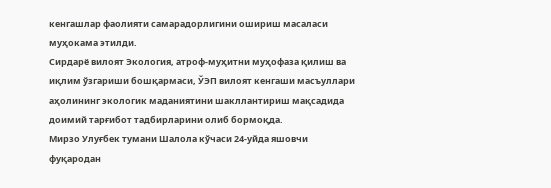кенгашлар фаолияти самарадорлигини ошириш масаласи муҳокама этилди.
Сирдарё вилоят Экология, атроф-муҳитни муҳофаза қилиш ва иқлим ўзгариши бошқармаси, ЎЭП вилоят кенгаши масъуллари аҳолининг экологик маданиятини шакллантириш мақсадида доимий тарғибот тадбирларини олиб бормоқда.
Мирзо Улуғбек тумани Шалола кўчаси 24-уйда яшовчи фуқародан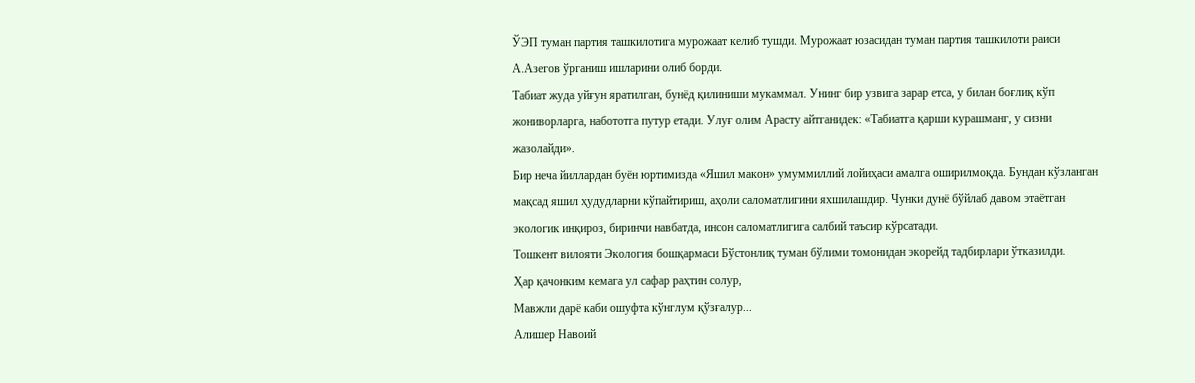ЎЭП туман партия ташкилотига мурожаат келиб тушди. Мурожаат юзасидан туман партия ташкилоти раиси А.Азегов ўрганиш ишларини олиб борди.
Табиат жуда уйғун яратилган, бунёд қилиниши мукаммал. Унинг бир узвига зарар етса, у билан боғлиқ кўп жониворларга, набототга путур етади. Улуғ олим Арасту айтганидек: «Табиатга қарши курашманг, у сизни жазолайди».
Бир неча йиллардан буён юртимизда «Яшил макон» умуммиллий лойиҳаси амалга оширилмоқда. Бундан кўзланган мақсад яшил ҳудудларни кўпайтириш, аҳоли саломатлигини яхшилашдир. Чунки дунё бўйлаб давом этаётган экологик инқироз, биринчи навбатда, инсон саломатлигига салбий таъсир кўрсатади.
Тошкент вилояти Экология бошқармаси Бўстонлиқ туман бўлими томонидан экорейд тадбирлари ўтказилди.
Ҳар қачонким кемага ул сафар раҳтин солур,
Мавжли дарё каби ошуфта кўнглум қўзғалур...
Алишер Навоий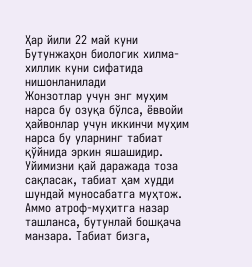Ҳар йили 22 май куни Бутунжаҳон биологик хилма-хиллик куни сифатида нишонланилади
Жонзотлар учун энг муҳим нарса бу озуқа бўлса, ёввойи ҳайвонлар учун иккинчи муҳим нарса бу уларнинг табиат қўйнида эркин яшашидир.
Уйимизни қай даражада тоза сақласак, табиат ҳам худди шундай муносабатга муҳтож. Аммо атроф-муҳитга назар ташланса, бутунлай бошқача манзара. Табиат бизга,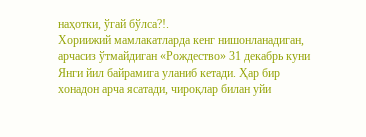наҳотки, ўгай бўлса?!.
Хориижий мамлакатларда кенг нишонланадиган, арчасиз ўтмайдиган «Рождество» 31 декабрь куни Янги йил байрамига уланиб кетади. Ҳар бир хонадон арча ясатади, чироқлар билан уйи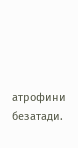атрофини безатади.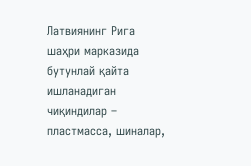Латвиянинг Рига шаҳри марказида бутунлай қайта ишланадиган чиқиндилар – пластмасса, шиналар,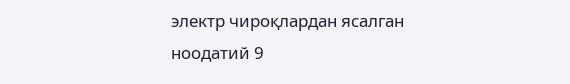электр чироқлардан ясалган ноодатий 9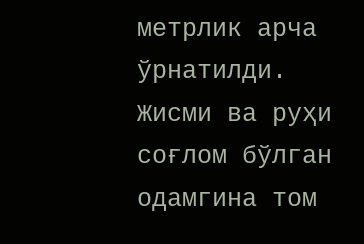метрлик арча ўрнатилди.
Жисми ва руҳи соғлом бўлган одамгина том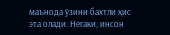маънода ўзини бахтли ҳис эта олади. Негаки, инсон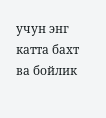учун энг катта бахт ва бойлик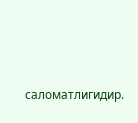саломатлигидир.